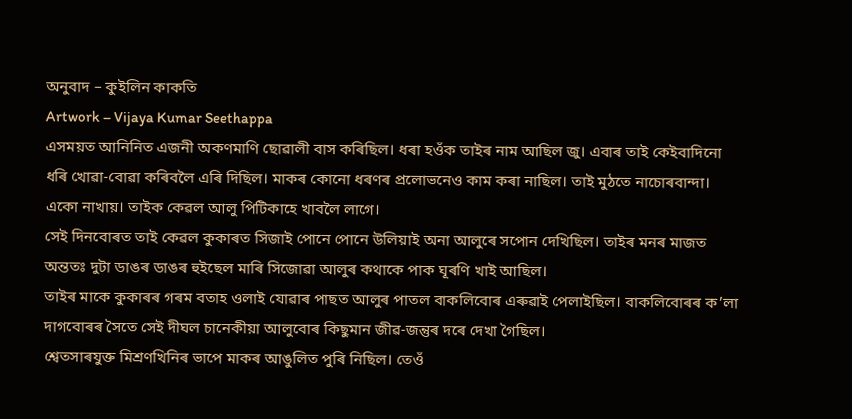অনুবাদ – কুইলিন কাকতি
Artwork – Vijaya Kumar Seethappa
এসময়ত আনিনিত এজনী অকণমাণি ছোৱালী বাস কৰিছিল। ধৰা হওঁক তাইৰ নাম আছিল জু। এবাৰ তাই কেইবাদিনো ধৰি খোৱা-বোৱা কৰিবলৈ এৰি দিছিল। মাকৰ কোনো ধৰণৰ প্ৰলোভনেও কাম কৰা নাছিল। তাই মুঠতে নাচোৰবান্দা। একো নাখায়। তাইক কেৱল আলু পিটিকাহে খাবলৈ লাগে।
সেই দিনবোৰত তাই কেৱল কুকাৰত সিজাই পোনে পোনে উলিয়াই অনা আলুৰে সপোন দেখিছিল। তাইৰ মনৰ মাজত অন্ততঃ দুটা ডাঙৰ ডাঙৰ হুইছেল মাৰি সিজোৱা আলুৰ কথাকে পাক ঘূৰণি খাই আছিল।
তাইৰ মাকে কুকাৰৰ গৰম বতাহ ওলাই যোৱাৰ পাছত আলুৰ পাতল বাকলিবোৰ এৰুৱাই পেলাইছিল। বাকলিবোৰৰ ক’লা দাগবোৰৰ সৈতে সেই দীঘল চানেকীয়া আলুবোৰ কিছুমান জীৱ-জন্তুৰ দৰে দেখা গৈছিল।
শ্বেতসাৰযুক্ত মিশ্ৰণখিনিৰ ভাপে মাকৰ আঙুলিত পুৰি নিছিল। তেওঁ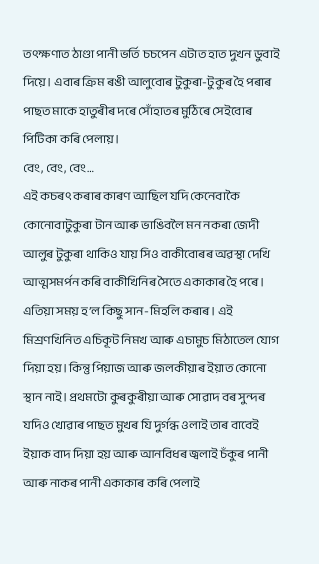তৎক্ষণাত ঠাণ্ডা পানী ভৰ্তি চচপেন এটাত হাত দুখন ডুবাই দিয়ে। এবাৰ ক্ৰিম ৰঙী আলুবোৰ টুকুৰা-টুকুৰ হৈ পৰাৰ পাছত মাকে হাতুৰীৰ দৰে সোঁহাতৰ মুঠিৰে সেইবোৰ পিটিকা কৰি পেলায়।
বেং, বেং, বেং…
এই কচৰৎ কৰাৰ কাৰণ আছিল যদি কেনেবাকৈ কোনোবাটুকুৰা টান আৰু ভাঙিবলৈ মন নকৰা জেদী আলুৰ টুকুৰা থাকিও যায় সিও বাকীবোৰৰ অৱস্থা দেখি আত্মসমৰ্পন কৰি বাকীখিনিৰ সৈতে একাকাৰ হৈ পৰে।
এতিয়া সময় হ’ল কিছু সান-মিহলি কৰাৰ। এই মিশ্ৰণখিনিত এচিকূট নিমখ আৰু এচামুচ মিঠাতেল যোগ দিয়া হয়। কিন্তু পিয়াজ আৰু জলকীয়াৰ ইয়াত কোনো স্থান নাই। প্ৰথমটো কুৰকুৰীয়া আৰু সোৱাদ বৰ সুন্দৰ যদিও খোৱাৰ পাছত মুখৰ যি দুৰ্গন্ধ ওলাই তাৰ বাবেই ইয়াক বাদ দিয়া হয় আৰু আনবিধৰ জ্বলাই চঁকুৰ পানী আৰু নাকৰ পানী একাকাৰ কৰি পেলাই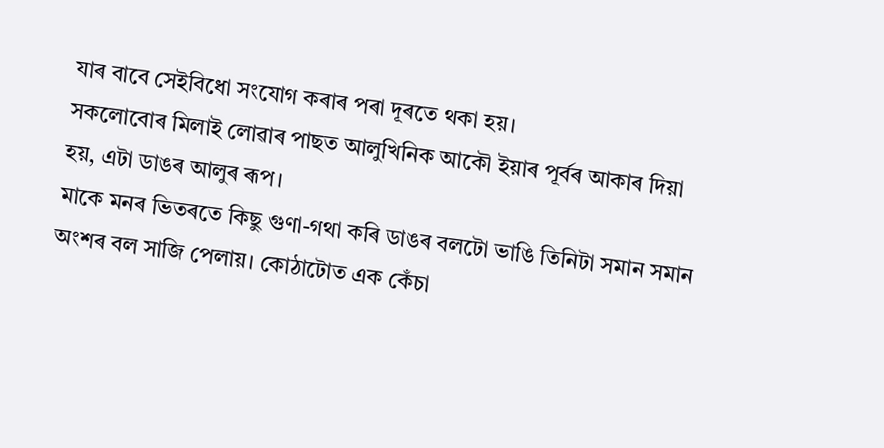যাৰ বাবে সেইবিধো সংযোগ কৰাৰ পৰা দূৰতে থকা হয়।
সকলোবোৰ মিলাই লোৱাৰ পাছত আলুখিনিক আকৌ ইয়াৰ পূৰ্বৰ আকাৰ দিয়া হয়, এটা ডাঙৰ আলুৰ ৰূপ।
মাকে মনৰ ভিতৰতে কিছু গুণা-গথা কৰি ডাঙৰ বলটো ভাঙি তিনিটা সমান সমান অংশৰ বল সাজি পেলায়। কোঠাটোত এক কেঁচা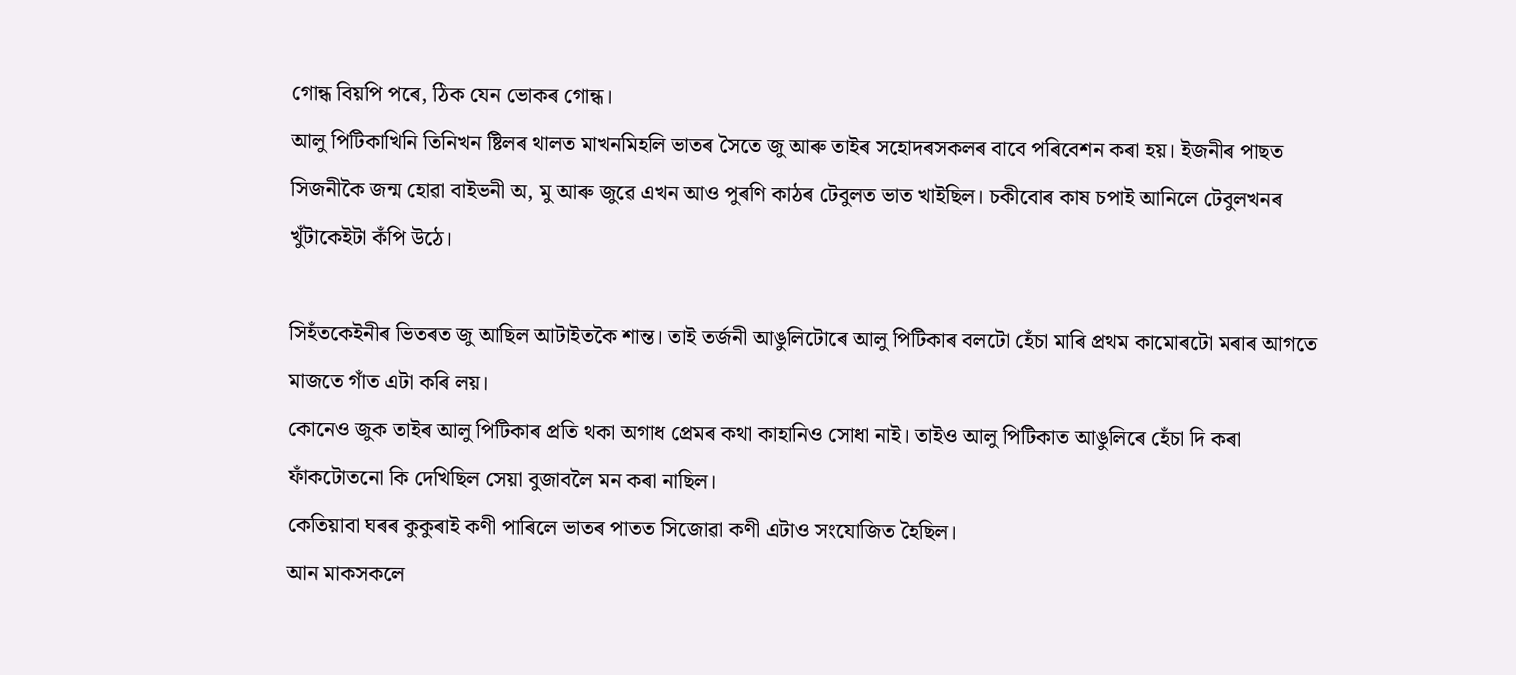গোন্ধ বিয়পি পৰে, ঠিক যেন ভোকৰ গোন্ধ।
আলু পিটিকাখিনি তিনিখন ষ্টিলৰ থালত মাখনমিহলি ভাতৰ সৈতে জু আৰু তাইৰ সহোদৰসকলৰ বাবে পৰিবেশন কৰা হয়। ইজনীৰ পাছত সিজনীকৈ জন্ম হোৱা বাইভনী অ, মু আৰু জুৱে এখন আও পুৰণি কাঠৰ টেবুলত ভাত খাইছিল। চকীবোৰ কাষ চপাই আনিলে টেবুলখনৰ খুঁটাকেইটা কঁপি উঠে।

সিহঁতকেইনীৰ ভিতৰত জু আছিল আটাইতকৈ শান্ত। তাই তৰ্জনী আঙুলিটোৰে আলু পিটিকাৰ বলটো হেঁচা মাৰি প্ৰথম কামোৰটো মৰাৰ আগতে মাজতে গাঁত এটা কৰি লয়।
কোনেও জুক তাইৰ আলু পিটিকাৰ প্ৰতি থকা অগাধ প্ৰেমৰ কথা কাহানিও সোধা নাই। তাইও আলু পিটিকাত আঙুলিৰে হেঁচা দি কৰা ফাঁকটোতনো কি দেখিছিল সেয়া বুজাবলৈ মন কৰা নাছিল।
কেতিয়াবা ঘৰৰ কুকুৰাই কণী পাৰিলে ভাতৰ পাতত সিজোৱা কণী এটাও সংযোজিত হৈছিল।
আন মাকসকলে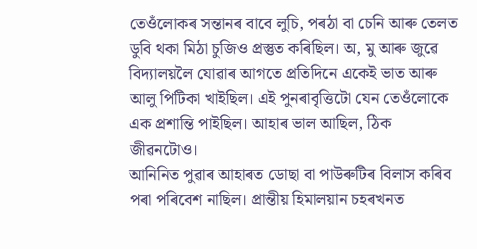তেওঁলোকৰ সন্তানৰ বাবে লুচি, পৰঠা বা চেনি আৰু তেলত ডুবি থকা মিঠা চুজিও প্ৰস্তুত কৰিছিল। অ, মু আৰু জুৱে বিদ্যালয়লৈ যোৱাৰ আগতে প্ৰতিদিনে একেই ভাত আৰু আলু পিটিকা খাইছিল। এই পুনৰাবৃত্তিটো যেন তেওঁলোকে এক প্ৰশান্তি পাইছিল। আহাৰ ভাল আছিল, ঠিক জীৱনটোও।
আনিনিত পুৱাৰ আহাৰত ডোছা বা পাউৰুটিৰ বিলাস কৰিব পৰা পৰিবেশ নাছিল। প্ৰান্তীয় হিমালয়ান চহৰখনত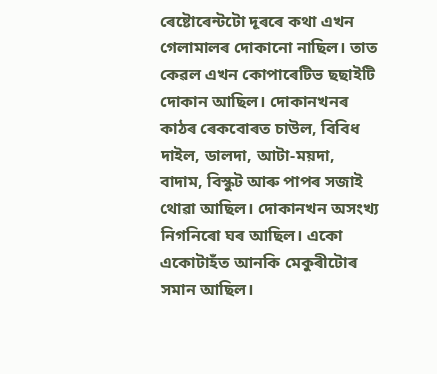ৰেষ্টোৰেন্টটো দূৰৰে কথা এখন গেলামালৰ দোকানো নাছিল। তাত কেৱল এখন কোপাৰেটিভ ছছাইটি দোকান আছিল। দোকানখনৰ কাঠৰ ৰেকবোৰত চাউল, বিবিধ দাইল, ডালদা, আটা-ময়দা, বাদাম, বিস্কুট আৰু পাপৰ সজাই থোৱা আছিল। দোকানখন অসংখ্য নিগনিৰো ঘৰ আছিল। একো একোটাহঁত আনকি মেকুৰীটোৰ সমান আছিল।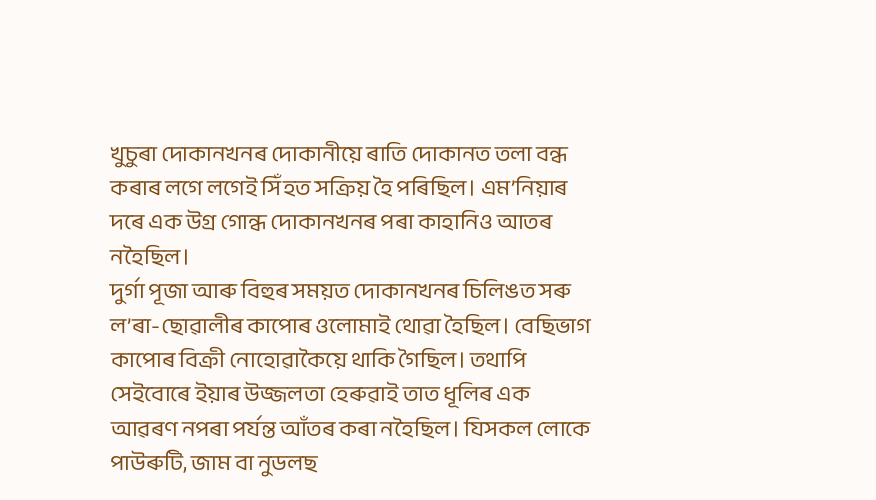খুচুৰা দোকানখনৰ দোকানীয়ে ৰাতি দোকানত তলা বন্ধ কৰাৰ লগে লগেই সিঁহত সক্ৰিয় হৈ পৰিছিল। এম’নিয়াৰ দৰে এক উগ্ৰ গোন্ধ দোকানখনৰ পৰা কাহানিও আতৰ নহৈছিল।
দুৰ্গা পূজা আৰু বিহুৰ সময়ত দোকানখনৰ চিলিঙত সৰু ল’ৰা-ছোৱালীৰ কাপোৰ ওলোমাই থোৱা হৈছিল। বেছিভাগ কাপোৰ বিক্ৰী নোহোৱাকৈয়ে থাকি গৈছিল। তথাপি সেইবোৰে ইয়াৰ উজ্জলতা হেৰুৱাই তাত ধূলিৰ এক আৱৰণ নপৰা পৰ্যন্ত আঁতৰ কৰা নহৈছিল। যিসকল লোকে পাউৰুটি, জাম বা নুডলছ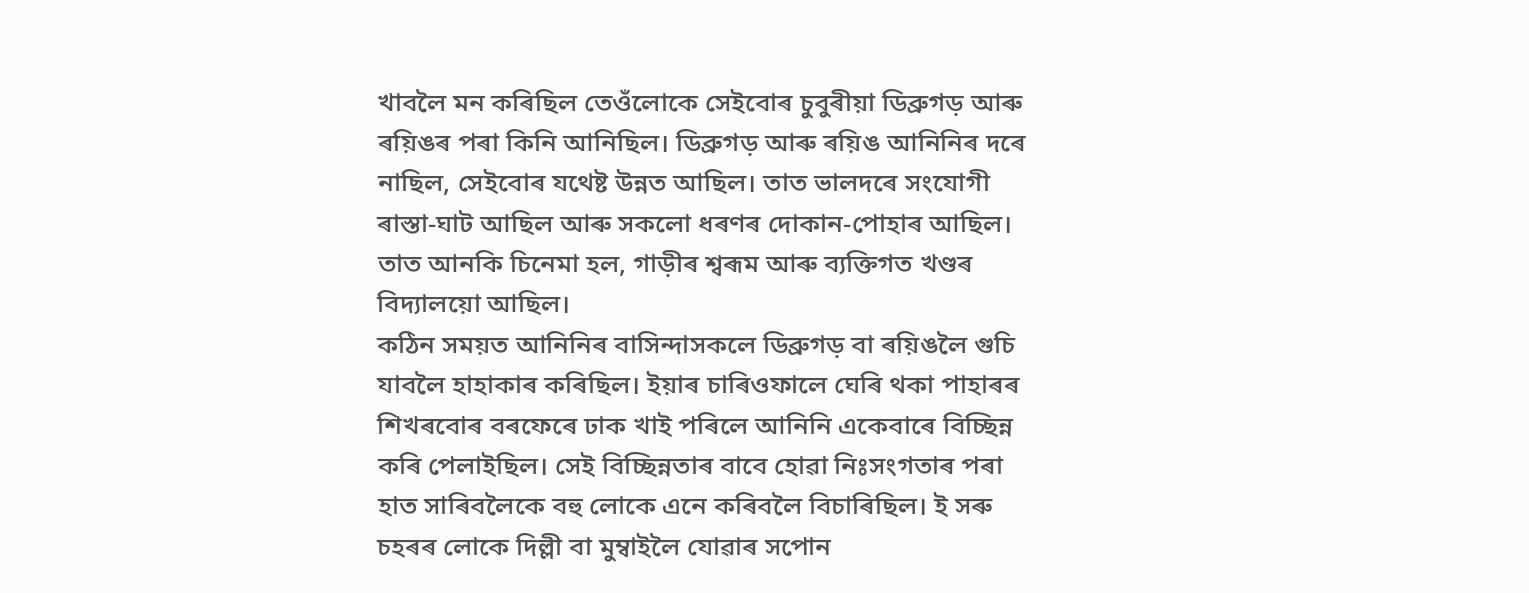খাবলৈ মন কৰিছিল তেওঁলোকে সেইবোৰ চুবুৰীয়া ডিব্ৰুগড় আৰু ৰয়িঙৰ পৰা কিনি আনিছিল। ডিব্ৰুগড় আৰু ৰয়িঙ আনিনিৰ দৰে নাছিল, সেইবোৰ যথেষ্ট উন্নত আছিল। তাত ভালদৰে সংযোগী ৰাস্তা-ঘাট আছিল আৰু সকলো ধৰণৰ দোকান-পোহাৰ আছিল। তাত আনকি চিনেমা হল, গাড়ীৰ শ্বৰূম আৰু ব্যক্তিগত খণ্ডৰ বিদ্যালয়ো আছিল।
কঠিন সময়ত আনিনিৰ বাসিন্দাসকলে ডিব্ৰুগড় বা ৰয়িঙলৈ গুচি যাবলৈ হাহাকাৰ কৰিছিল। ইয়াৰ চাৰিওফালে ঘেৰি থকা পাহাৰৰ শিখৰবোৰ বৰফেৰে ঢাক খাই পৰিলে আনিনি একেবাৰে বিচ্ছিন্ন কৰি পেলাইছিল। সেই বিচ্ছিন্নতাৰ বাবে হোৱা নিঃসংগতাৰ পৰা হাত সাৰিবলৈকে বহু লোকে এনে কৰিবলৈ বিচাৰিছিল। ই সৰু চহৰৰ লোকে দিল্লী বা মুম্বাইলৈ যোৱাৰ সপোন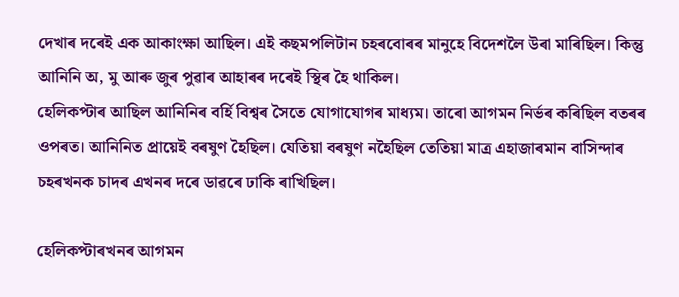দেখাৰ দৰেই এক আকাংক্ষা আছিল। এই কছমপলিটান চহৰবোৰৰ মানুহে বিদেশলৈ উৰা মাৰিছিল। কিন্তু আনিনি অ, মু আৰু জুৰ পুৱাৰ আহাৰৰ দৰেই স্থিৰ হৈ থাকিল।
হেলিকপ্টাৰ আছিল আনিনিৰ বৰ্হি বিশ্বৰ সৈতে যোগাযোগৰ মাধ্যম। তাৰো আগমন নিৰ্ভৰ কৰিছিল বতৰৰ ওপৰত। আনিনিত প্ৰায়েই বৰষুণ হৈছিল। যেতিয়া বৰষুণ নহৈছিল তেতিয়া মাত্ৰ এহাজাৰমান বাসিন্দাৰ চহৰখনক চাদৰ এখনৰ দৰে ডাৱৰে ঢাকি ৰাখিছিল।

হেলিকপ্টাৰখনৰ আগমন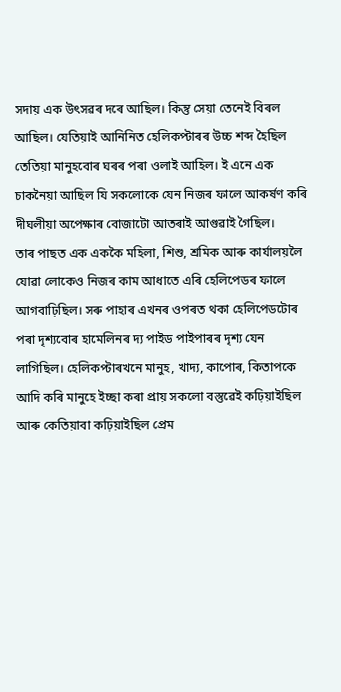সদায় এক উৎসৱৰ দৰে আছিল। কিন্তু সেয়া তেনেই বিৰল আছিল। যেতিয়াই আনিনিত হেলিকপ্টাৰৰ উচ্চ শব্দ হৈছিল তেতিয়া মানুহবোৰ ঘৰৰ পৰা ওলাই আহিল। ই এনে এক চাকনৈয়া আছিল যি সকলোকে যেন নিজৰ ফালে আকৰ্ষণ কৰি দীঘলীয়া অপেক্ষাৰ বোজাটো আতৰাই আগুৱাই গৈছিল।
তাৰ পাছত এক এককৈ মহিলা, শিশু, শ্ৰমিক আৰু কাৰ্যালয়লৈ যোৱা লোকেও নিজৰ কাম আধাতে এৰি হেলিপেডৰ ফালে আগবাঢ়িছিল। সৰু পাহাৰ এখনৰ ওপৰত থকা হেলিপেডটোৰ পৰা দৃশ্যবোৰ হামেলিনৰ দ্য পাইড পাইপাৰৰ দৃশ্য যেন লাগিছিল। হেলিকপ্টাৰখনে মানুহ, খাদ্য, কাপোৰ, কিতাপকে আদি কৰি মানুহে ইচ্ছা কৰা প্ৰায় সকলো বস্তুৱেই কঢ়িয়াইছিল আৰু কেতিয়াবা কঢ়িয়াইছিল প্ৰেম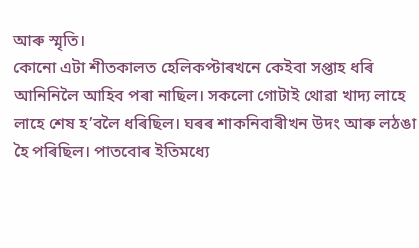আৰু স্মৃতি।
কোনো এটা শীতকালত হেলিকপ্টাৰখনে কেইবা সপ্তাহ ধৰি আনিনিলৈ আহিব পৰা নাছিল। সকলো গোটাই থোৱা খাদ্য লাহে লাহে শেষ হ’বলৈ ধৰিছিল। ঘৰৰ শাকনিবাৰীখন উদং আৰু লঠঙা হৈ পৰিছিল। পাতবোৰ ইতিমধ্যে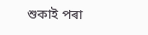শুকাই পৰা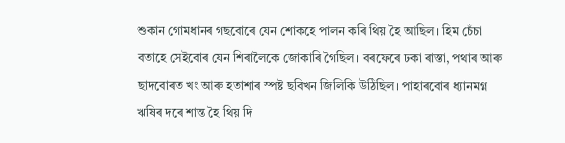শুকান গোমধানৰ গছবোৰে যেন শোকহে পালন কৰি থিয় হৈ আছিল। হিম চেঁচা বতাহে সেইবোৰ যেন শিৰালৈকে জোকাৰি গৈছিল। বৰফেৰে ঢকা ৰাস্তা, পথাৰ আৰু ছাদবোৰত খং আৰু হতাশাৰ স্পষ্ট ছবিখন জিলিকি উঠিছিল। পাহাৰবোৰ ধ্যানমগ্ন ঋষিৰ দৰে শান্ত হৈ থিয় দি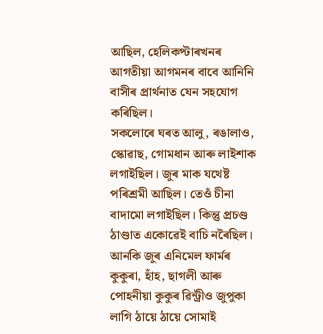আছিল, হেলিকপ্টাৰখনৰ আগতীয়া আগমনৰ বাবে আনিনি বাসীৰ প্ৰাৰ্থনাত যেন সহযোগ কৰিছিল।
সকলোৰে ঘৰত আলু, ৰঙালাও, স্কোৱাছ, গোমধান আৰু লাইশাক লগাইছিল। জুৰ মাক যথেষ্ট পৰিশ্ৰমী আছিল। তেওঁ চীনা বাদামো লগাইছিল। কিন্তু প্ৰচণ্ড ঠাণ্ডাত একোৱেই বাচি নৰৈছিল। আনকি জুৰ এনিমেল ফাৰ্মৰ কুকুৰা, হাঁহ, ছাগলী আৰু পোহনীয়া কুকুৰ ৱিন্ট্ৰীও জুপুকা লাগি ঠায়ে ঠায়ে সোমাই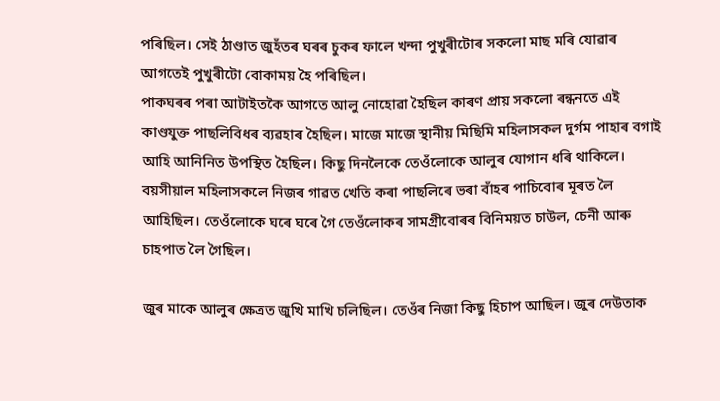পৰিছিল। সেই ঠাণ্ডাত জুহঁতৰ ঘৰৰ চুকৰ ফালে খন্দা পুখুৰীটোৰ সকলো মাছ মৰি যোৱাৰ আগতেই পুখুৰীটো বোকাময় হৈ পৰিছিল।
পাকঘৰৰ পৰা আটাইতকৈ আগতে আলু নোহোৱা হৈছিল কাৰণ প্ৰায় সকলো ৰন্ধনতে এই কাণ্ডযুক্ত পাছলিবিধৰ ব্যৱহাৰ হৈছিল। মাজে মাজে স্থানীয় মিছিমি মহিলাসকল দুৰ্গম পাহাৰ বগাই আহি আনিনিত উপস্থিত হৈছিল। কিছু দিনলৈকে তেওঁলোকে আলুৰ যোগান ধৰি থাকিলে। বয়সীয়াল মহিলাসকলে নিজৰ গাৱত খেতি কৰা পাছলিৰে ভৰা বাঁহৰ পাচিবোৰ মূৰত লৈ আহিছিল। তেওঁলোকে ঘৰে ঘৰে গৈ তেওঁলোকৰ সামগ্ৰীবোৰৰ বিনিময়ত চাউল, চেনী আৰু চাহপাত লৈ গৈছিল।

জুৰ মাকে আলুৰ ক্ষেত্ৰত জুখি মাখি চলিছিল। তেওঁৰ নিজা কিছু হিচাপ আছিল। জুৰ দেউতাক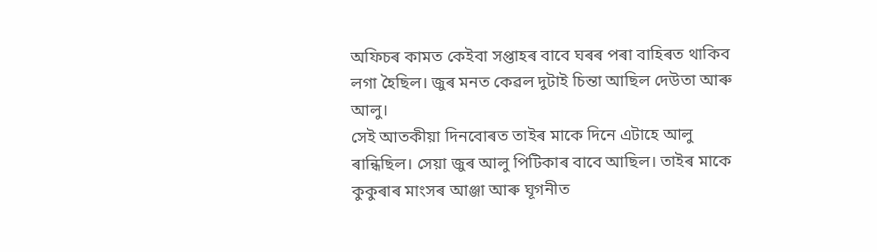অফিচৰ কামত কেইবা সপ্তাহৰ বাবে ঘৰৰ পৰা বাহিৰত থাকিব লগা হৈছিল। জুৰ মনত কেৱল দুটাই চিন্তা আছিল দেউতা আৰু আলু।
সেই আতকীয়া দিনবোৰত তাইৰ মাকে দিনে এটাহে আলু ৰান্ধিছিল। সেয়া জুৰ আলু পিটিকাৰ বাবে আছিল। তাইৰ মাকে কুকুৰাৰ মাংসৰ আঞ্জা আৰু ঘূগনীত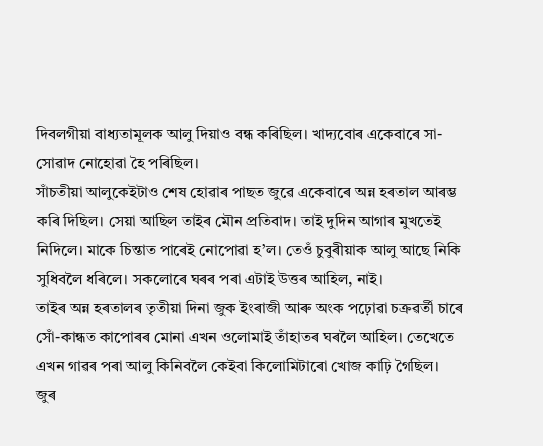দিবলগীয়া বাধ্যতামূলক আলু দিয়াও বন্ধ কৰিছিল। খাদ্যবোৰ একেবাৰে সা-সোৱাদ নোহোৱা হৈ পৰিছিল।
সাঁচতীয়া আলুকেইটাও শেষ হোৱাৰ পাছত জুৱে একেবাৰে অন্ন হৰতাল আৰম্ভ কৰি দিছিল। সেয়া আছিল তাইৰ মৌন প্ৰতিবাদ। তাই দুদিন আগাৰ মুখতেই নিদিলে। মাকে চিন্তাত পাৰেই নোপোৱা হ’ল। তেওঁ চুবুৰীয়াক আলু আছে নিকি সুধিবলৈ ধৰিলে। সকলোৰে ঘৰৰ পৰা এটাই উত্তৰ আহিল, নাই।
তাইৰ অন্ন হৰতালৰ তৃতীয়া দিনা জুক ইংৰাজী আৰু অংক পঢ়োৱা চক্ৰৱৰ্তী চাৰে সোঁ-কান্ধত কাপোৰৰ মোনা এখন ওলোমাই তাঁহাতৰ ঘৰলৈ আহিল। তেখেতে এখন গাৱৰ পৰা আলু কিনিবলৈ কেইবা কিলোমিটাৰো খোজ কাঢ়ি গৈছিল।
জুৰ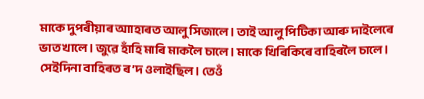মাকে দুপৰীয়াৰ আাহাৰত আলু সিজালে। তাই আলু পিটিকা আৰু দাইলেৰে ভাত খালে। জুৱে হাঁহি মাৰি মাকলৈ চালে। মাকে খিৰিকিৰে বাহিৰলৈ চালে। সেইদিনা বাহিৰত ৰ’দ ওলাইছিল। তেওঁ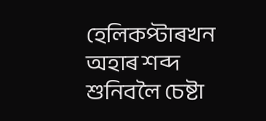হেলিকপ্টাৰখন অহাৰ শব্দ শুনিবলৈ চেষ্টা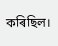কৰিছিল।